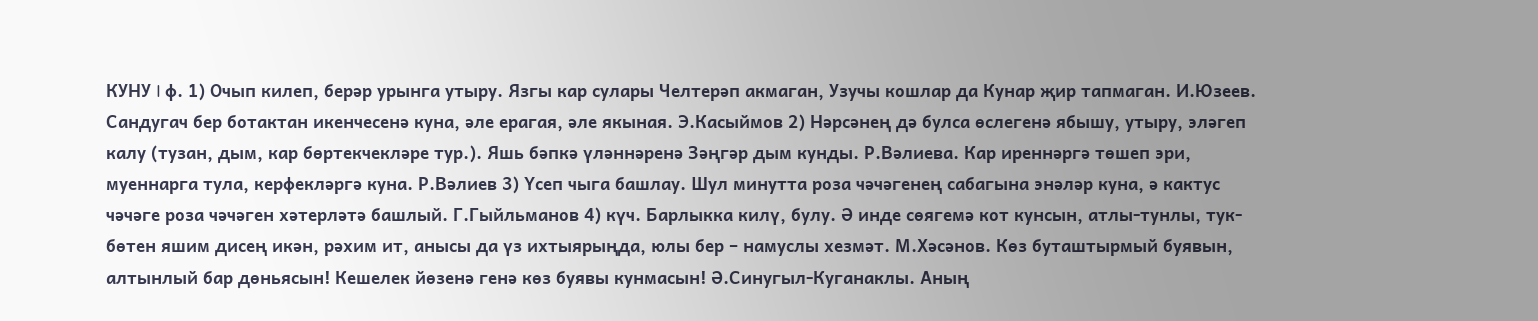КУНУ I ф. 1) Очып килеп, берәр урынга утыру. Язгы кар сулары Челтерәп акмаган, Узучы кошлар да Кунар җир тапмаган. И.Юзеев. Сандугач бер ботактан икенчесенә куна, әле ерагая, әле якыная. Э.Касыймов 2) Нәрсәнең дә булса өслегенә ябышу, утыру, эләгеп калу (тузан, дым, кар бөртекчекләре тур.). Яшь бәпкә үләннәренә Зәңгәр дым кунды. Р.Вәлиева. Кар иреннәргә төшеп эри, муеннарга тула, керфекләргә куна. Р.Вәлиев 3) Үсеп чыга башлау. Шул минутта роза чәчәгенең сабагына энәләр куна, ә кактус чәчәге роза чәчәген хәтерләтә башлый. Г.Гыйльманов 4) күч. Барлыкка килү, булу. Ә инде сөягемә кот кунсын, атлы-тунлы, тук-бөтен яшим дисең икән, рәхим ит, анысы да үз ихтыярыңда, юлы бер – намуслы хезмәт. М.Хәсәнов. Көз буташтырмый буявын, алтынлый бар дөньясын! Кешелек йөзенә генә көз буявы кунмасын! Ә.Синугыл-Куганаклы. Аның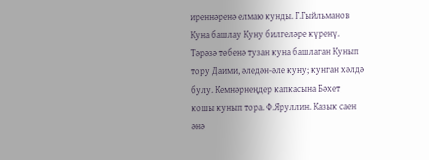иреннәренә елмаю кунды. Г.Гыйльманов Куна башлау Куну билгеләре күренү. Тәрәзә төбенә тузан куна башлаган Кунып тору Даими, әледән-әле куну; кунган хәлдә булу. Кемнәрнеңдер капкасына Бәхет кошы кунып тора. Ф.Яруллин. Казык саен әнә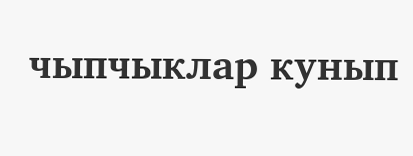чыпчыклар кунып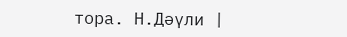тора. Н.Дәүли |